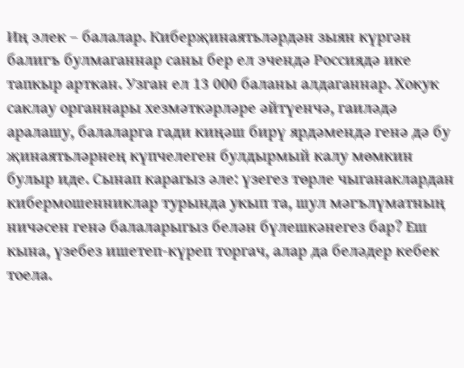Иң элек – балалар. Киберҗинаятьләрдән зыян күргән балигъ булмаганнар саны бер ел эчендә Россиядә ике тапкыр арткан. Узган ел 13 000 баланы алдаганнар. Хокук саклау органнары хезмәткәрләре әйтүенчә, гаиләдә аралашу, балаларга гади киңәш бирү ярдәмендә генә дә бу җинаятьләрнең күпчелеген булдырмый калу мөмкин булыр иде. Сынап карагыз әле: үзегез төрле чыганаклардан кибермошенниклар турында укып та, шул мәгълүматның ничәсен генә балаларыгыз белән бүлешкәнегез бар? Еш кына, үзебез ишетеп-күреп торгач, алар да беләдер кебек тоела.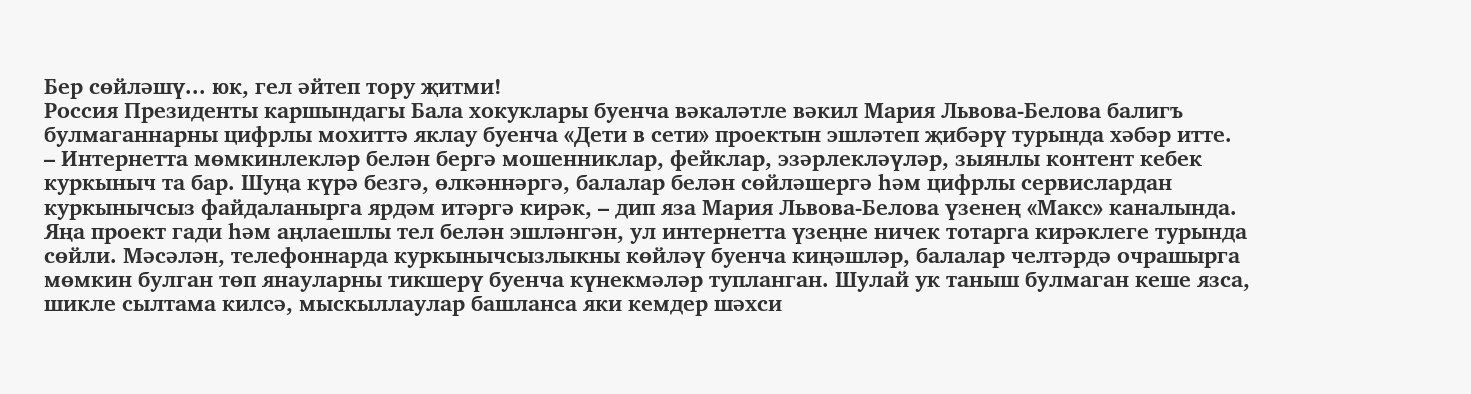Бер сөйләшү... юк, гел әйтеп тору җитми!
Россия Президенты каршындагы Бала хокуклары буенча вәкаләтле вәкил Мария Львова-Белова балигъ булмаганнарны цифрлы мохиттә яклау буенча «Дети в сети» проектын эшләтеп җибәрү турында хәбәр итте.
– Интернетта мөмкинлекләр белән бергә мошенниклар, фейклар, эзәрлекләүләр, зыянлы контент кебек куркыныч та бар. Шуңа күрә безгә, өлкәннәргә, балалар белән сөйләшергә һәм цифрлы сервислардан куркынычсыз файдаланырга ярдәм итәргә кирәк, – дип яза Мария Львова-Белова үзенең «Макс» каналында.
Яңа проект гади һәм аңлаешлы тел белән эшләнгән, ул интернетта үзеңне ничек тотарга кирәклеге турында сөйли. Мәсәлән, телефоннарда куркынычсызлыкны көйләү буенча киңәшләр, балалар челтәрдә очрашырга мөмкин булган төп янауларны тикшерү буенча күнекмәләр тупланган. Шулай ук таныш булмаган кеше язса, шикле сылтама килсә, мыскыллаулар башланса яки кемдер шәхси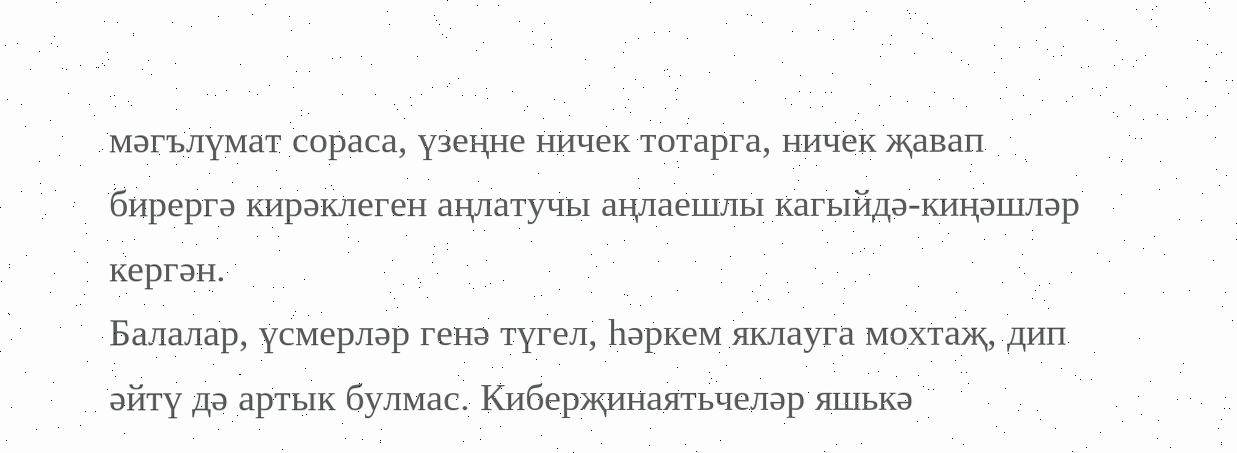мәгълүмат сораса, үзеңне ничек тотарга, ничек җавап бирергә кирәклеген аңлатучы аңлаешлы кагыйдә-киңәшләр кергән.
Балалар, үсмерләр генә түгел, һәркем яклауга мохтаҗ, дип әйтү дә артык булмас. Киберҗинаятьчеләр яшькә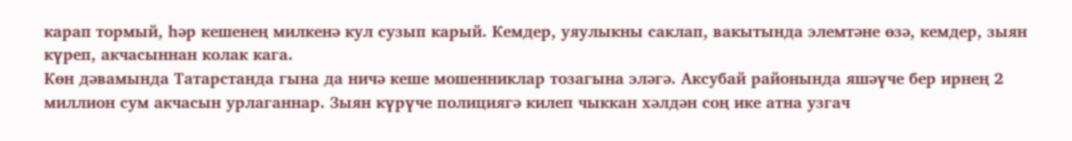карап тормый, һәр кешенең милкенә кул сузып карый. Кемдер, уяулыкны саклап, вакытында элемтәне өзә, кемдер, зыян күреп, акчасыннан колак кага.
Көн дәвамында Татарстанда гына да ничә кеше мошенниклар тозагына эләгә. Аксубай районында яшәүче бер ирнең 2 миллион сум акчасын урлаганнар. Зыян күрүче полициягә килеп чыккан хәлдән соң ике атна узгач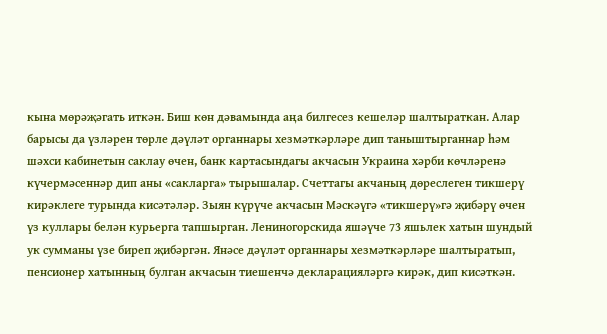кына мөрәҗәгать иткән. Биш көн дәвамында аңа билгесез кешеләр шалтыраткан. Алар барысы да үзләрен төрле дәүләт органнары хезмәткәрләре дип таныштырганнар һәм шәхси кабинетын саклау өчен, банк картасындагы акчасын Украина хәрби көчләренә күчермәсеннәр дип аны «сакларга» тырышалар. Счеттагы акчаның дөреслеген тикшерү кирәклеге турында кисәтәләр. Зыян күрүче акчасын Мәскәүгә «тикшерү»гә җибәрү өчен үз куллары белән курьерга тапшырган. Лениногорскида яшәүче 73 яшьлек хатын шундый ук сумманы үзе биреп җибәргән. Янәсе дәүләт органнары хезмәткәрләре шалтыратып, пенсионер хатынның булган акчасын тиешенчә декларацияләргә кирәк, дип кисәткән.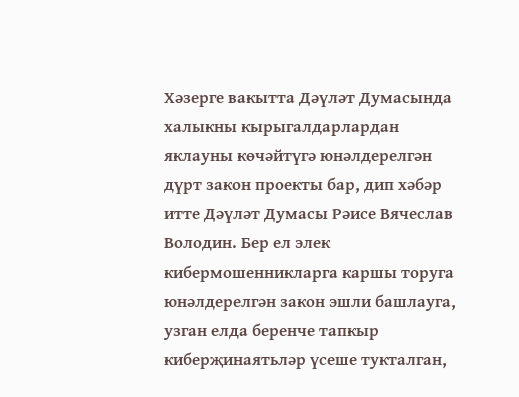Хәзерге вакытта Дәүләт Думасында халыкны кырыгалдарлардан яклауны көчәйтүгә юнәлдерелгән дүрт закон проекты бар, дип хәбәр итте Дәүләт Думасы Рәисе Вячеслав Володин. Бер ел элек кибермошенникларга каршы торуга юнәлдерелгән закон эшли башлауга, узган елда беренче тапкыр киберҗинаятьләр үсеше тукталган,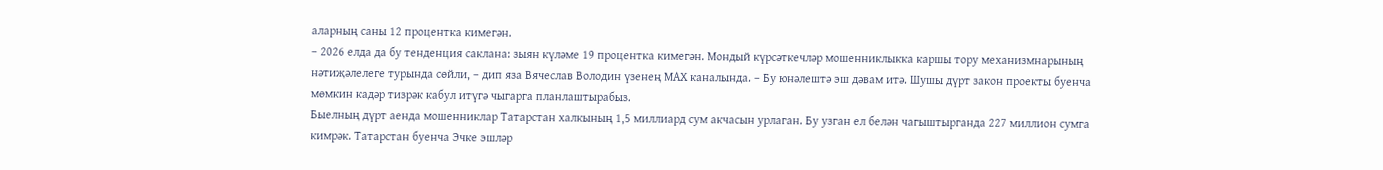аларның саны 12 процентка кимегән.
– 2026 елда да бу тенденция саклана: зыян күләме 19 процентка кимегән. Мондый күрсәткечләр мошенниклыкка каршы тору механизмнарының нәтиҗәлелеге турында сөйли, – дип яза Вячеслав Володин үзенең МАХ каналында. – Бу юнәлештә эш дәвам итә. Шушы дүрт закон проекты буенча мөмкин кадәр тизрәк кабул итүгә чыгарга планлаштырабыз.
Быелның дүрт аенда мошенниклар Татарстан халкының 1,5 миллиард сум акчасын урлаган. Бу узган ел белән чагыштырганда 227 миллион сумга кимрәк. Татарстан буенча Эчке эшләр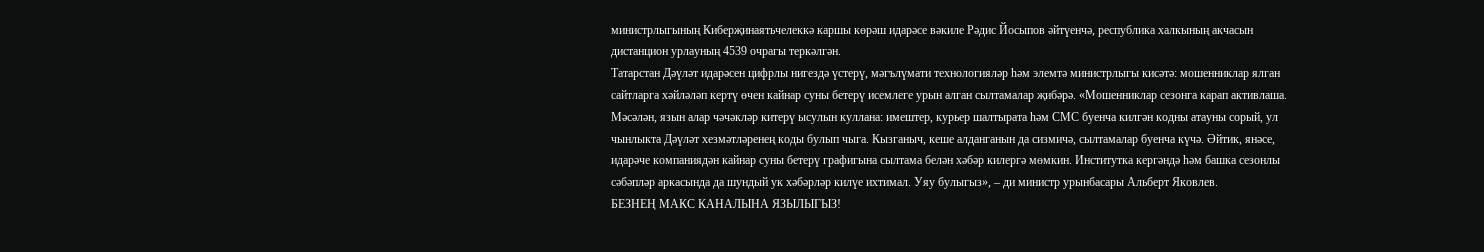министрлыгының Киберҗинаятьчелеккә каршы көрәш идарәсе вәкиле Рәдис Йосыпов әйтүенчә, республика халкының акчасын дистанцион урлауның 4539 очрагы теркәлгән.
Татарстан Дәүләт идарәсен цифрлы нигездә үстерү, мәгълүмати технологияләр һәм элемтә министрлыгы кисәтә: мошенниклар ялган сайтларга хәйләләп кертү өчен кайнар суны бетерү исемлеге урын алган сылтамалар җибәрә. «Мошенниклар сезонга карап активлаша. Мәсәлән, язын алар чәчәкләр китерү ысулын куллана: имештер, курьер шалтырата һәм СМС буенча килгән кодны атауны сорый, ул чынлыкта Дәүләт хезмәтләренең коды булып чыга. Кызганыч, кеше алданганын да сизмичә, сылтамалар буенча күчә. Әйтик, янәсе, идарәче компаниядән кайнар суны бетерү графигына сылтама белән хәбәр килергә мөмкин. Институтка кергәндә һәм башка сезонлы сәбәпләр аркасында да шундый ук хәбәрләр килүе ихтимал. Уяу булыгыз», – ди министр урынбасары Альберт Яковлев.
БЕЗНЕҢ МАКС КАНАЛЫНА ЯЗЫЛЫГЫЗ!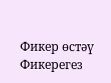Фикер өстәү
Фикерегез